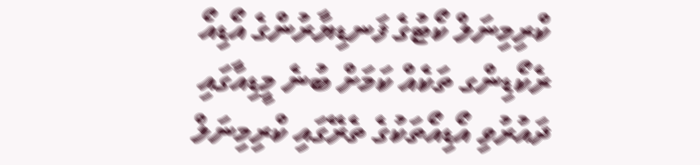ކްރިމިނަލް ކޯޓުގެ ފަނޑިޔާރުންގެ އޯޑިއޯ ރެކޯޑިންގ ތަކެއް ކަމަށް ބުނެ މީޑިއާގައި ދައުރުވި އޯޑިއޯތަކުގެ ތެރޭގައި ކްރިމިނަލް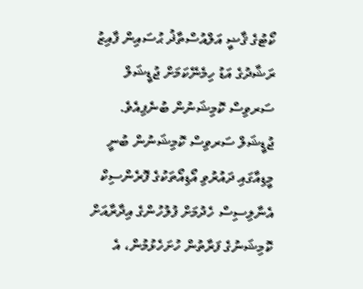ކޯޓުގެ ޤާޟީ އަލްއުސްތާޛު ޙުސައިން ފާއިޒު ރަޝާދުގެ އަޑު ހިމެނޭކަމަށް ޖުޑީޝަލް ސަރވިސް ކޮމިޝަނުން ބުނެފިއެވެ.
ޖުޑީޝަލް ސަރވިސް ކޮމިޝަނުން ބުނީ މީޑިއާގައި ދައުރުވި އޯޑިއޯތަކުގެ ފޮރެންސިކް އެނާލިސިސް ހެދުމަށް ފުލުހުންގެ އިދާރާއަށް ކޮމިޝަނުގެ ފަރާތުން ހުށަހެޅުމުން، އެ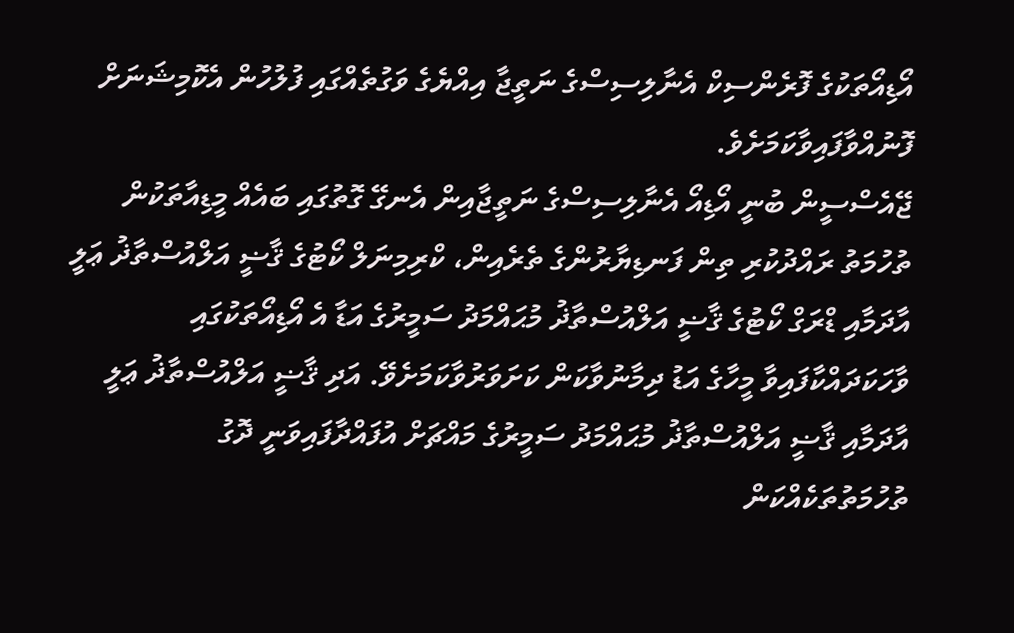އޯޑިއޯތަކުގެ ފޮރެންސިކް އެނާލިސިސްގެ ނަތީޖާ އިއްޔެގެ ވަގުތެއްގައި ފުލުހުން އެކޮމިޝަނަށް ފޮނުއްވާފައިވާކަމަށެވެ.
ޖޭއެސްސީން ބުނީ އޯޑިއޯ އެނާލިސިސްގެ ނަތީޖާއިން އެނގޭ ގޮތުގައި ބައެއް މީޑިއާތަކުން ތުހުމަތު ރައްދުކުރި ތިން ފަނޑިޔާރުންގެ ތެރެއިން، ކްރިމިނަލް ކޯޓުގެ ޤާޟީ އަލްއުސްތާޛު ޢަލީ އާދަމާއި ޑްރަގް ކޯޓުގެ ޤާޟީ އަލްއުސްތާޛު މުޙައްމަދު ސަމީރުގެ އަޑާ އެ އޯޑިއޯތަކުގައި ވާހަކަދައްކާފައިވާ މީހާގެ އަޑު ދިމާނުވާކަން ކަށަވަރުވާކަމަށެވޭ. އަދި ޤާޟީ އަލްއުސްތާޛު ޢަލީ އާދަމާއި ޤާޟީ އަލްއުސްތާޛު މުޙައްމަދު ސަމީރުގެ މައްޗަށް އުފައްދާފައިވަނީ ދޮގު ތުހުމަތުތަކެއްކަން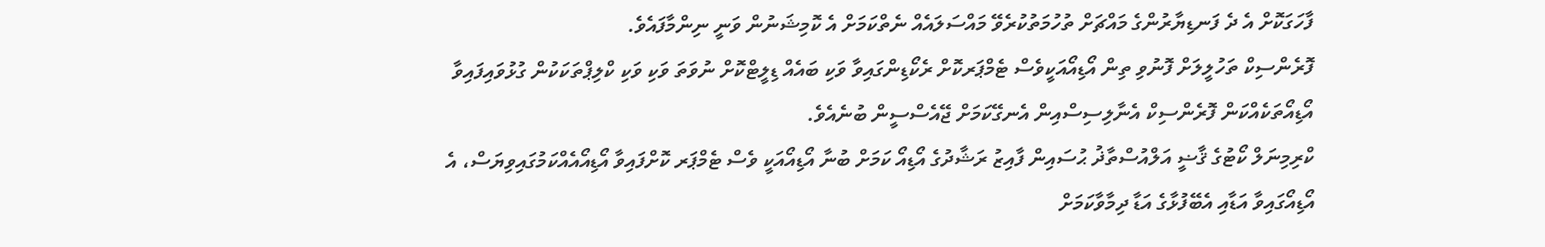ފާހަގަކޮށް އެ ދެ ފަނޑިޔާރުންގެ މައްޗަށް ތުހުމަތުކުރެވޭ މައްސަލައެއް ނެތްކަމަށް އެ ކޮމިޝަނުން ވަނީ ނިންމާފައެވެ.
ފޮރެންސިކް ތަހުލީލަށް ފޮނުވި ތިން އޯޑިއޯއަކީވެސް ޓެމްޕަރކޮށް ރެކޯޑިންގައިވާ ވަކި ބައެއް ޑިލީޓްކޮށް ނުވަތަ ވަކި ވަކި ކްލިޕްތަކަކުން ގުޅުވައިފައިވާ އޯޑިއޯތަކެއްކަން ފޮރެންސިކް އެނާލިސިސްއިން އެނގޭކަމަށް ޖޭއެސްސީން ބުނެއެވެ.
ކްރިމިނަލް ކޯޓުގެ ޤާޟީ އަލްއުސްތާޛު ޙުސައިން ފާއިޒު ރަޝާދުގެ އޯޑިއޯ ކަމަށް ބުނާ އޯޑިއޯއަކީ ވެސް ޓެމްޕަރ ކޮށްފައިވާ އޯޑިއޯއެއްކަމުގައިވިޔަސް، އެ އޯޑިއޯގައިވާ އަޑާއި އެބޭފުޅާގެ އަޑާ ދިމާވާކަމަށް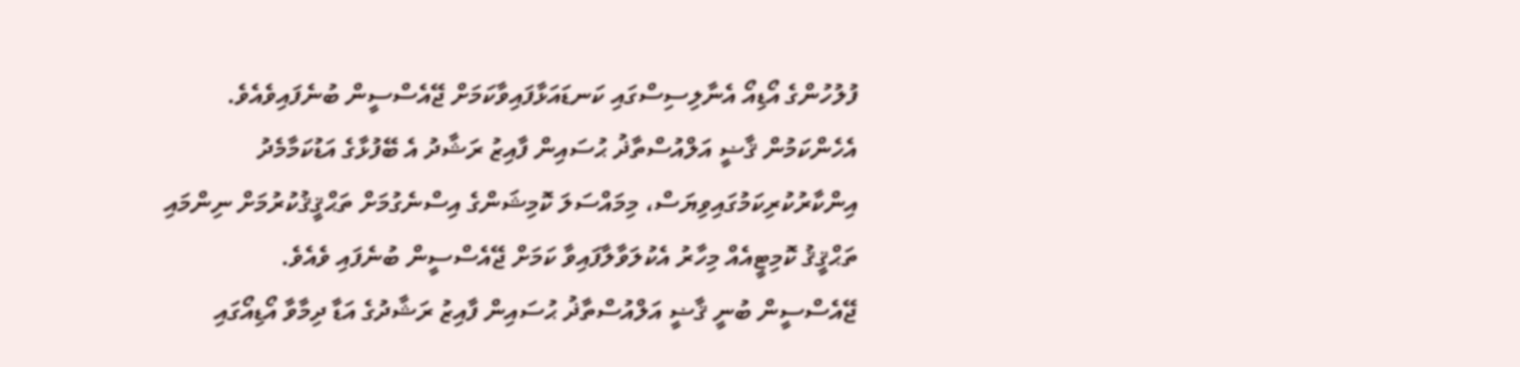ފުލުހުންގެ އޯޑިއޯ އެނާލިސިސްގައި ކަނޑައަޅާފައިވާކަމަށް ޖޭއެސްސީން ބުނެފައިވެއެވެ. އެހެންކަމުން ޤާޟީ އަލްއުސްތާޛު ޙުސައިން ފާއިޒު ރަޝާދު އެ ބޭފުޅާގެ އަޑުކަމާމެދު އިންކާރުކުރިކަމުގައިވިޔަސް، މިމައްސަލަ ކޮމިޝަންގެ އިސްނެގުމަށް ތަޙްޤީޤުކުރުމަށް ނިންމައި ތަޙްޤީޤު ކޮމިޓީއެއް މިހާރު އެކުލަވާލާފައިވާ ކަމަށް ޖޭއެސްސީން ބުނެފައި ވެއެވެ.
ޖޭއެސްސީން ބުނީ ޤާޟީ އަލްއުސްތާޛު ޙުސައިން ފާއިޒު ރަޝާދުގެ އަޑާ ދިމާވާ އޯޑިއޯގައި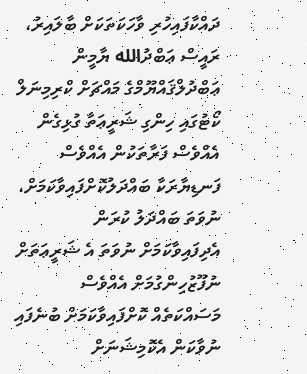ދައްކާފައިހުރި ވާހަކަތަކަށް ބާލައިރު، ރައީސް ޢަބްދުالله ޔާމީން ޢަބްދުލްޤައްޔޫމްގެ މައްޗަށް ކްރިމިނަލް ކޯޓުގައި ހިންގި ޝަރީޢަތާ ގުޅިގެން އެއްވެސް ފަރާތަކުން އެއްވެސް ފަނޑިޔާރަކާ ބައްދަލުކޮށްފައިވާކަމަށް، ނުވަތަ ބައްދަލު ކުރަން އެދިފައިވާކަމަށް ނުވަތަ އެ ޝަރީޢަތަށް ނުފޫޒުހިންގުމަށް އެއްވެސް މަސައްކަތެއް ކޮށްފައިވާކަމަށް ބުނެފައި ނުވާކަން އެކޮމިޝަނަށް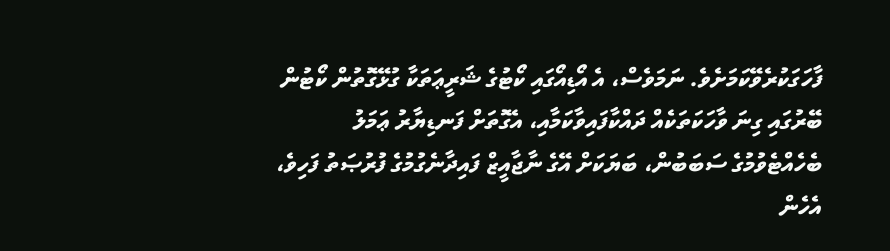ފާހަގަކުރެވޭކަމަށެވެ. ނަމަވެސް، އެ އޯޑިއޯގައި ކޯޓުގެ ޝަރީޢަތަކާ ގުޅޭގޮތުން ކޯޓުން ބޭރުގައި ގިނަ ވާހަކަތަކެއް ދައްކާފައިވާކަމާއި، އެގޮތަށް ފަނޑިޔާރު ޢަމަލު ބެހެއްޓެވުމުގެ ސަބަބުން، ބަޔަކަށް އޭގެ ނާޖާއީޒް ފައިދާނެގުމުގެ ފުރުޞަތު ފަހިވެ، އެހެން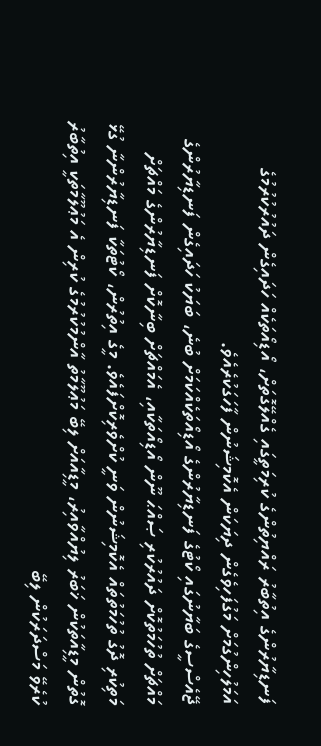ފަނޑިޔާރުންގެ އިތުބާރު ރައްޔިތުންގެ ކުރިމަތީގައި ގެއްލޭގޮތަށް، އޯޑިއޯތަކެއް ހަދައިގެން ދައުރުކުރުމުގެ އަމަލުހިންގުމަށް މަގުފަހިވެގެން ދިޔަކަން އެކޮމިޝަނުން ފާހަގަކުރެއެވެ.
ޖޭއެސްސީގެ ބަޔާނުގައި ކޯޓުގެ ފަނޑިޔާރުންގެ އޯޑިއޯތަކެއްކަމަށް ބުނެ، ބަޔަކު ހަދައިގެން ފަނޑިޔާރުންގެ މައްޗަށް ތުހުމަތުކޮށް ދައުރުކުރި ޞައްޙަ ނޫން އޯޑިއޯތަކާއި، އެމައްޗަށް ބިނާކޮށް ފަނޑިޔާރުންގެ މައްޗަށް މަތިކުރި ދޮގު ތުހުމަތުތައް އެކޮމިޝަނުން ވަނީ ކުށްވެރިކޮށްފައެވެ. މީގެ އިތުރުން، ކޯޓުތަކާ ފަނޑިޔާރުންނާ ގުޅޭ ގޮތުން މީޑިއާތަކުން ޚަބަރު ލިޔުއްވާއިރު، މީޑިއާއަށް ލިބޭ މަޢުލޫމާތު އާންމުކުރުމުގެ ކުރިން އެ މަޢުލޫމާތަކީ އިތުބާރު ކުރެވޭ މަސްދަރަކުން ލިބޭ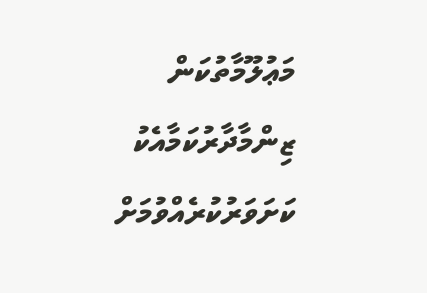މަޢުލޫމާތުކަން ޒިންމާދާރުކަމާއެކު ކަށަވަރުކުރެއްވުމަށް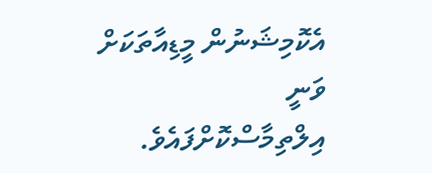އެކޮމިޝަނުން މީޑިއާތަކަށް ވަނީ އިލްތިމާސްކޮށްފައެވެ.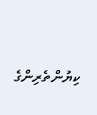ކިޔުންތެރިންގެ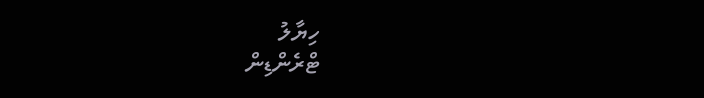ހިޔާލު
ޓްރެންޑިން